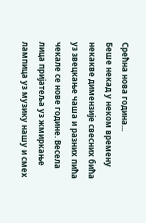Срећна нова година...
Беше некад у неком времену некакве димензије свесних бића уз звецкање чаша и разних пића чекале се нове године. Весела лица пријатеља уз жмиркање лампица уз музику нашу и смех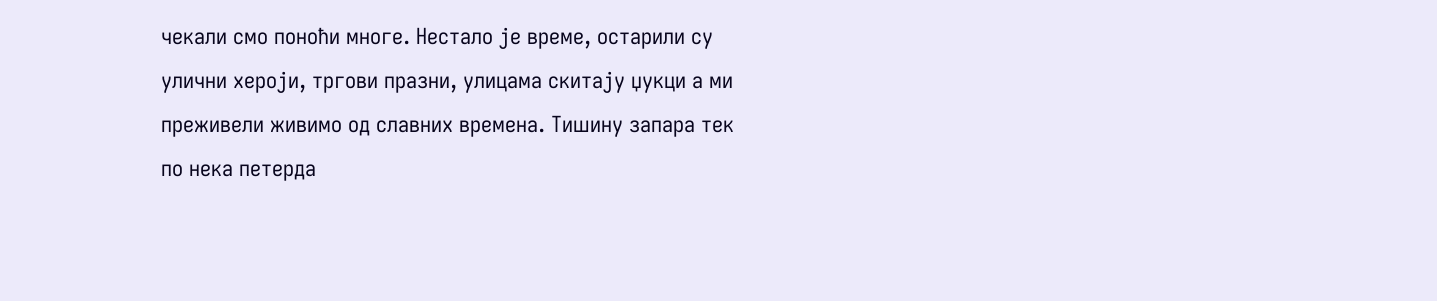чекали смо поноћи многе. Нестало је време, остарили су улични хероји, тргови празни, улицама скитају џукци а ми преживели живимо од славних времена. Тишину запара тек по нека петерда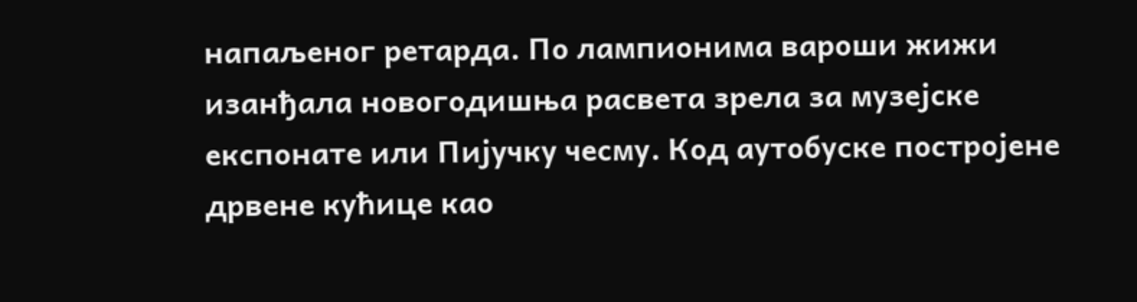напаљеног ретарда. По лампионима вароши жижи изанђала новогодишња расвета зрела за музејске експонате или Пијучку чесму. Код аутобуске постројене дрвене кућице као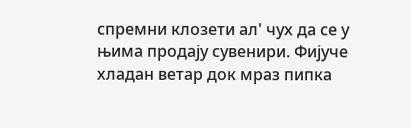спремни клозети ал' чух да се у њима продају сувенири. Фијуче хладан ветар док мраз пипка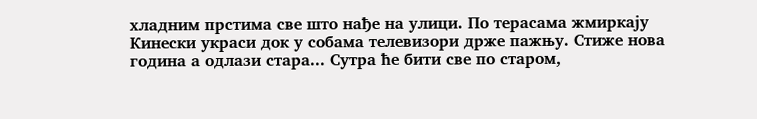хладним прстима све што нађе на улици. По терасама жмиркају Кинески украси док у собама телевизори држе пажњу. Стиже нова година а одлази стара... Сутра ће бити све по старом,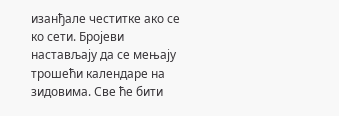изанђале честитке ако се ко сети. Бројеви настављају да се мењају трошећи календаре на зидовима. Све ће бити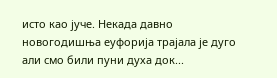исто као јуче. Некада давно новогодишња еуфорија трајала је дуго али смо били пуни духа док...